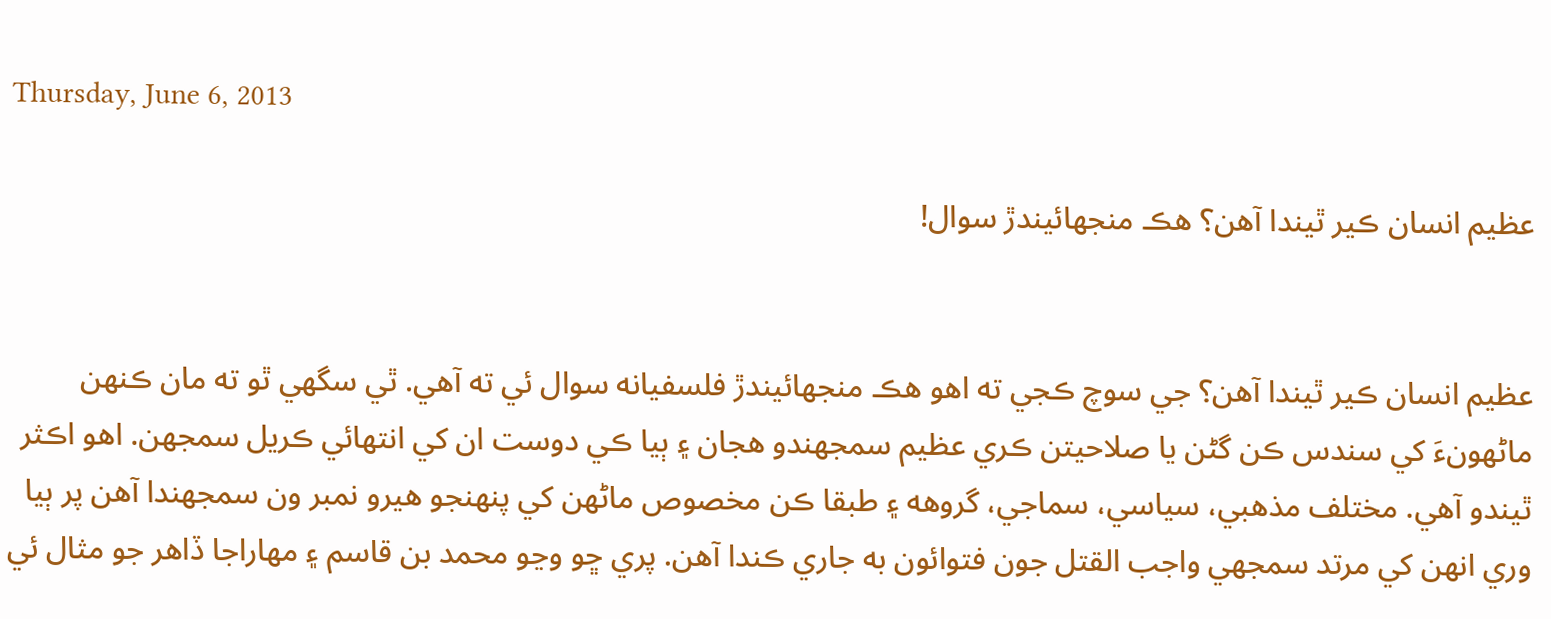Thursday, June 6, 2013

عظيم انسان ڪير ٿيندا آهن؟ هڪ منجھائيندڙ سوال!


عظيم انسان ڪير ٿيندا آهن؟ جي سوچ ڪجي ته اهو هڪ منجھائيندڙ فلسفيانه سوال ئي ته آهي. ٿي سگھي ٿو ته مان ڪنهن ماڻهونءَ کي سندس ڪن گڻن يا صلاحيتن ڪري عظيم سمجھندو هجان ۽ ٻيا ڪي دوست ان کي انتهائي ڪريل سمجھن. اهو اڪثر ٿيندو آهي. مختلف مذهبي، سياسي، سماجي، گروهه ۽ طبقا ڪن مخصوص ماڻهن کي پنهنجو هيرو نمبر ون سمجھندا آهن پر ٻيا وري انهن کي مرتد سمجھي واجب القتل جون فتوائون به جاري ڪندا آهن. پري ڇو وڃو محمد بن قاسم ۽ مهاراجا ڏاهر جو مثال ئي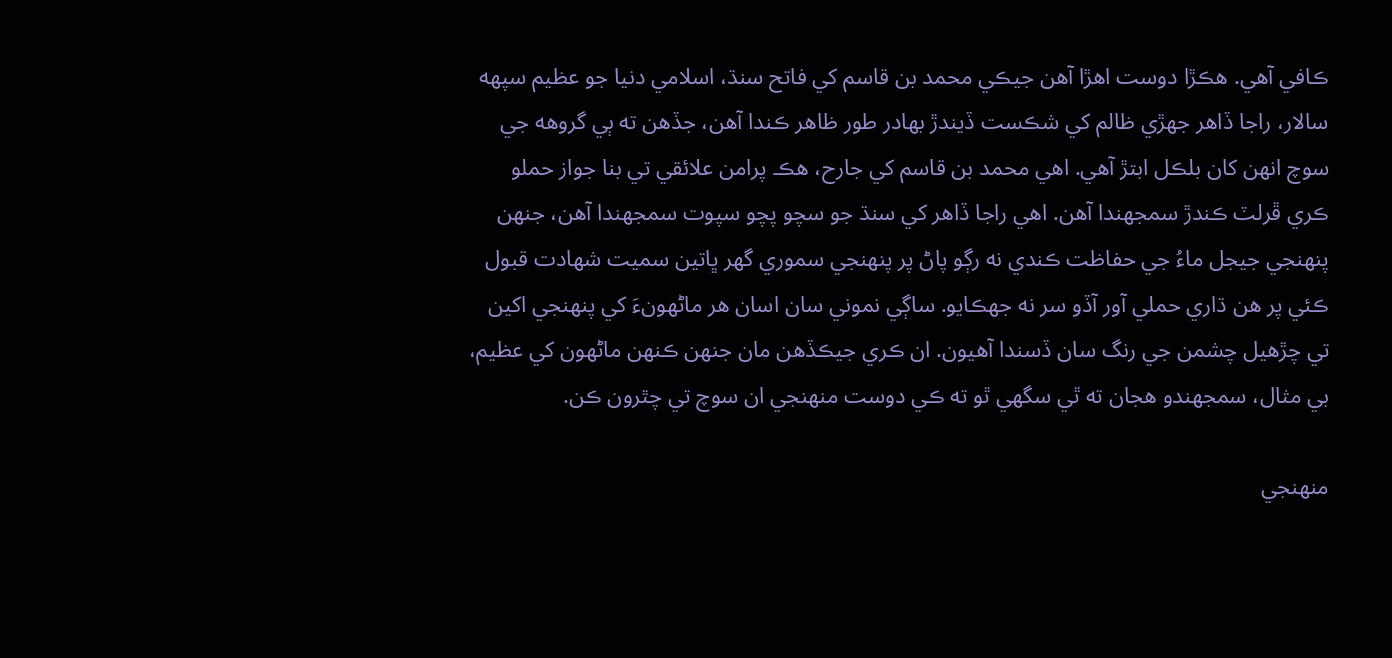ڪافي آهي. هڪڙا دوست اهڙا آهن جيڪي محمد بن قاسم کي فاتح سنڌ، اسلامي دنيا جو عظيم سپهه سالار، راجا ڏاهر جهڙي ظالم کي شڪست ڏيندڙ بهادر طور ظاهر ڪندا آهن، جڏهن ته ٻي گروهه جي سوچ انهن کان بلڪل ابتڙ آهي. اهي محمد بن قاسم کي جارح، هڪ پرامن علائقي تي بنا جواز حملو ڪري ڦرلٽ ڪندڙ سمجھندا آهن. اهي راجا ڏاهر کي سنڌ جو سچو پچو سپوت سمجھندا آهن، جنهن پنهنجي جيجل ماءُ جي حفاظت ڪندي نه رڳو پاڻ پر پنهنجي سموري گھر ڀاتين سميت شهادت قبول ڪئي پر هن ڌاري حملي آور آڏو سر نه جھڪايو. ساڳي نموني سان اسان هر ماڻهونءَ کي پنهنجي اکين تي چڙهيل چشمن جي رنگ سان ڏسندا آهيون. ان ڪري جيڪڏهن مان جنهن ڪنهن ماڻهون کي عظيم، بي مثال، سمجھندو هجان ته ٿي سگھي ٿو ته ڪي دوست منهنجي ان سوچ تي چٿرون ڪن.

منهنجي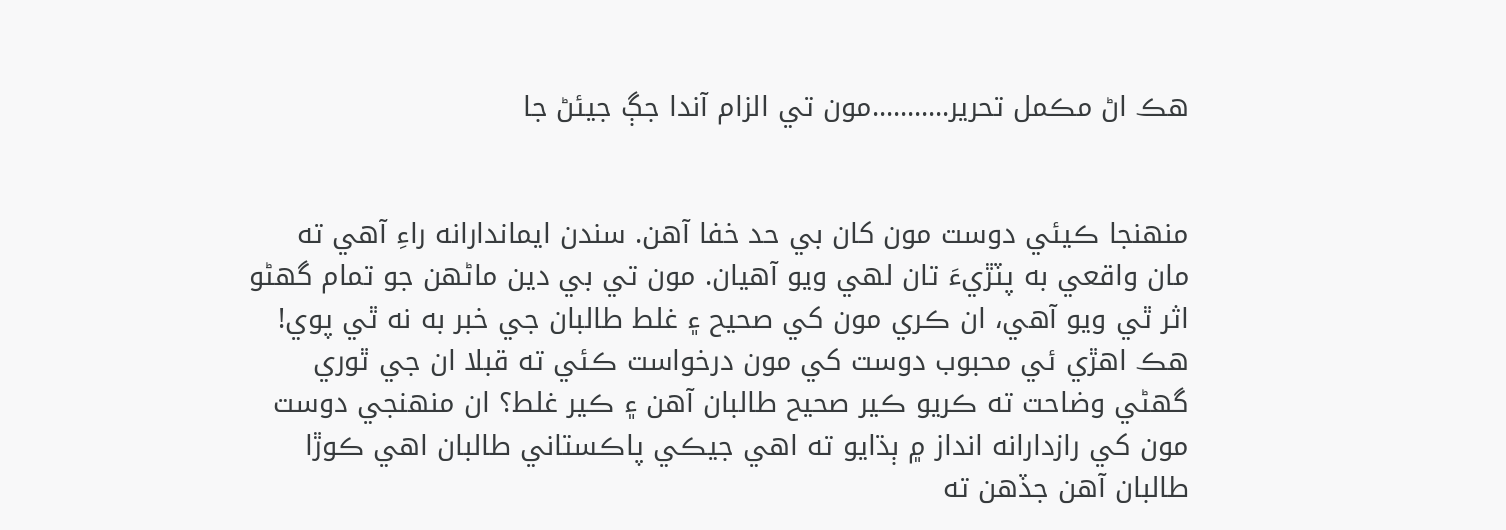هڪ اڻ مڪمل تحرير...........مون تي الزام آندا جڳ جيئڻ جا


منهنجا ڪيئي دوست مون کان بي حد خفا آهن. سندن ايماندارانه راءِ آهي ته مان واقعي به پٽڙيءَ تان لهي ويو آهيان. مون تي بي دين ماڻهن جو تمام گھڻو اثر ٿي ويو آهي، ان ڪري مون کي صحيح ۽ غلط طالبان جي خبر به نه ٿي پوي! هڪ اهڙي ئي محبوب دوست کي مون درخواست ڪئي ته قبلا ان جي ٿوري گھڻي وضاحت ته ڪريو ڪير صحيح طالبان آهن ۽ ڪير غلط؟ ان منهنجي دوست مون کي رازدارانه انداز ۾ ٻڌايو ته اهي جيڪي پاڪستاني طالبان اهي ڪوڙا طالبان آهن جڏهن ته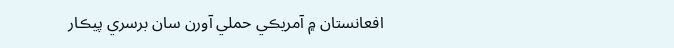افعانستان ۾ آمريڪي حملي آورن سان برسري پيڪار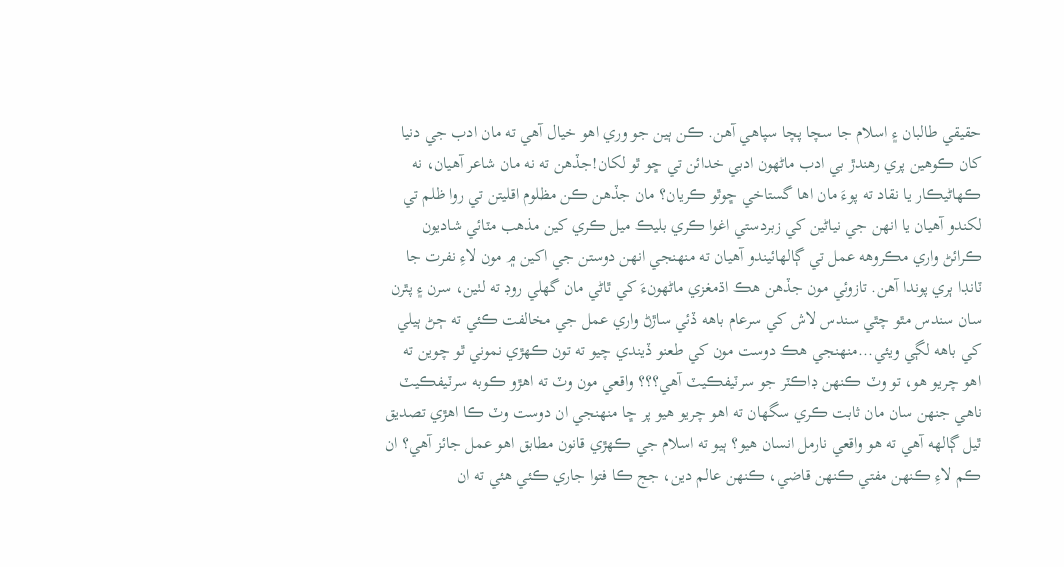حقيقي طالبان ۽ اسلام جا سچا پچا سپاهي آهن. ڪن ٻين جو وري اهو خيال آهي ته مان ادب جي دنيا کان ڪوهين پري رهندڙ بي ادب ماڻهون ادبي خدائن تي ڇو ٿو لکان!جڏهن ته نه مان شاعر آهيان، نه ڪهاڻيڪار يا نقاد ته پوءَ مان اها گستاخي ڇوٿو ڪريان؟ مان جڏهن ڪن مظلوم اقليتن تي روا ظلم تي لکندو آهيان يا انهن جي نياڻين کي زبردستي اغوا ڪري بليڪ ميل ڪري کين مذهب مٽائي شاديون ڪرائڻ واري مڪروهه عمل تي ڳالهائيندو آهيان ته منهنجي انهن دوستن جي اکين ۾ مون لاءِ نفرت جا ٽانڊا ٻري پوندا آهن. تازوئي مون جڏهن هڪ اڌمغزي ماڻهونءَ کي ٿاڻي مان گهلي روڊ ته لٺين، سرن ۽ پٿرن سان سندس مٿو چٿي سندس لاش کي سرعام باهه ڏئي ساڙڻ واري عمل جي مخالفت ڪئي ته ڄڻ ٻيلي کي باهه لڳي ويئي...منهنجي هڪ دوست مون کي طعنو ڏيندي چيو ته تون ڪهڙي نموني ٿو چوين ته اهو چريو هو، تو وٽ ڪنهن ڊاڪٽر جو سرٽيفڪيٽ آهي؟؟؟ واقعي مون وٽ ته اهڙو ڪوبه سرٽيفڪيٽ ناهي جنهن سان مان ثابت ڪري سگھان ته اهو چريو هيو پر ڇا منهنجي ان دوست وٽ ڪا اهڙي تصديق ٿيل ڳالهه آهي ته هو واقعي نارمل انسان هيو؟ ٻيو ته اسلام جي ڪهڙي قانون مطابق اهو عمل جائز آهي؟ ان ڪم لاءِ ڪنهن مفتي ڪنهن قاضي، ڪنهن عالم دين، جج ڪا فتوا جاري ڪئي هئي ته ان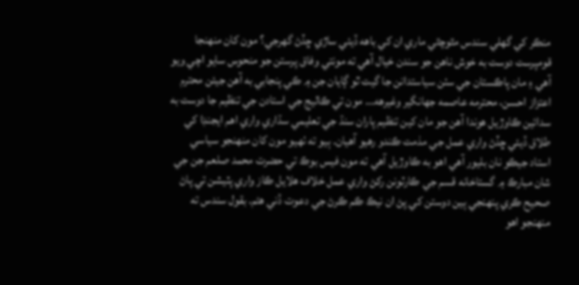منڪر کي گھلي سندس مٿوچٿي ماري ان کي باهه ڏيئي ساڙي ڇڏڻ گھرجي؟ مون کان منهنجا قومپرست دوست به خوش ناهن جو سندن خيال آهي ته مونتي وفاق پرستن جو منحوس سايو اچي ويو آهي ۽ مان پاڪستان جي سٺن سياستدانن جا گيت ٿو ڳايان جن ۾ ڪي پنجابي به آهن جيئن محترم اعتزاز احسن، محترمه عاصمه جهانگير وغيرهه... مون تي ڪاليج جي استادن جي تنظيم جا دوست به سدائين ڪاوڙيل هوندا آهن جو مان کين تنظيم پاران سنڌ جي تعليمي سڌاري واري اهم ايجنڊا کي طلاق ڏيئي ڇڏڻ واري عمل جي مذمت ڪندو رهيو آهيان. ٻيو ته ٺهيو مون کان منهنجو سياسي استاد جيڪو نان بليور آهي اهو به ڪاوڙيل آهي ته مون فيس بوڪ تي حضرت محمد صلعم جن جي شان مبارڪ ۾ گستاخانه قسم جي ڪارٽونن رکڻ واري عمل خلاف هلايل ڪاز واري پٽيشن تي پاڻ صحيح ڪري پنهنجي ٻين دوستن کي پڻ ان نيڪ ڪم ڪرڻ جي دعوت ڏني هئم. بقول سندس ته منهنجو اهو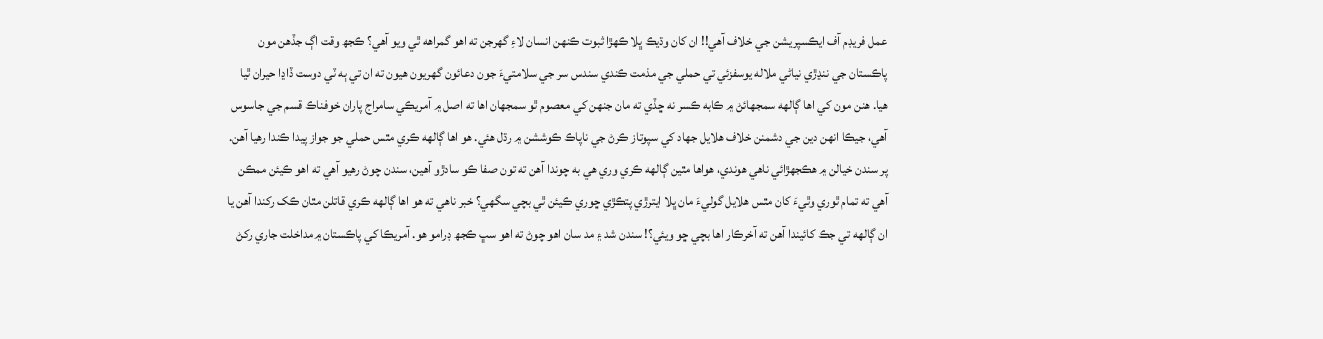عمل فريڊم آف ايڪسپريشن جي خلاف آهي!! ان کان وڌيڪ ڀلا ڪهڙا ثبوت ڪنهن انسان لاءِ گھرجن ته اهو گمراهه ٿي ويو آهي؟ ڪجھ وقت اڳ جڏهن مون پاڪستان جي ننڍڙي نياڻي ملاله يوسفزئي تي حملي جي مذمت ڪندي سندس سر جي سلامتيءَ جون دعائون گھريون هيون ته ان تي ٻه ٽي دوست ڏاڍا حيران ٿيا هيا. هنن مون کي اها ڳالهه سمجهائڻ ۾ ڪابه ڪسر نه ڇڏي ته مان جنهن کي معصوم ٿو سمجھان اها ته اصل ۾ آمريڪي سامراج پاران خوفناڪ قسم جي جاسوس آهي، جيڪا انهن دين جي دشمنن خلاف هلايل جهاد کي سپوتاز ڪرڻ جي ناپاڪ ڪوششن ۾ رڌل هئي. هو اها ڳالهه ڪري مٿس حملي جو جواز پيدا ڪندا رهيا آهن. پر سندن خيالن ۾ هڪجهڙائي ناهي هوندي، هواها مٿين ڳالهه ڪري وري هي به چوندا آهن ته تون صفا ڪو سادڙو آهين، سندن چوڻ رهيو آهي ته اهو ڪيئن ممڪن آهي ته تمام ٿوري وٿيءَ کان مٿس هلايل گوليءَ مان ڀلا ايترڙي پتڪڙي ڇوري ڪيئن ٿي بچي سگھي؟ خبر ناهي ته هو اها ڳالهه ڪري قاتلن مٿان ڪک رکندا آهن يا ان ڳالهه تي جڪ کائيندا آهن ته آخرڪار اها بچي ڇو ويئي؟! سندن شد ۽ مد سان اهو چوڻ ته اهو سڀ ڪجھ ڊرامو هو. آمريڪا کي پاڪستان ۾مداخلت جاري رکڻ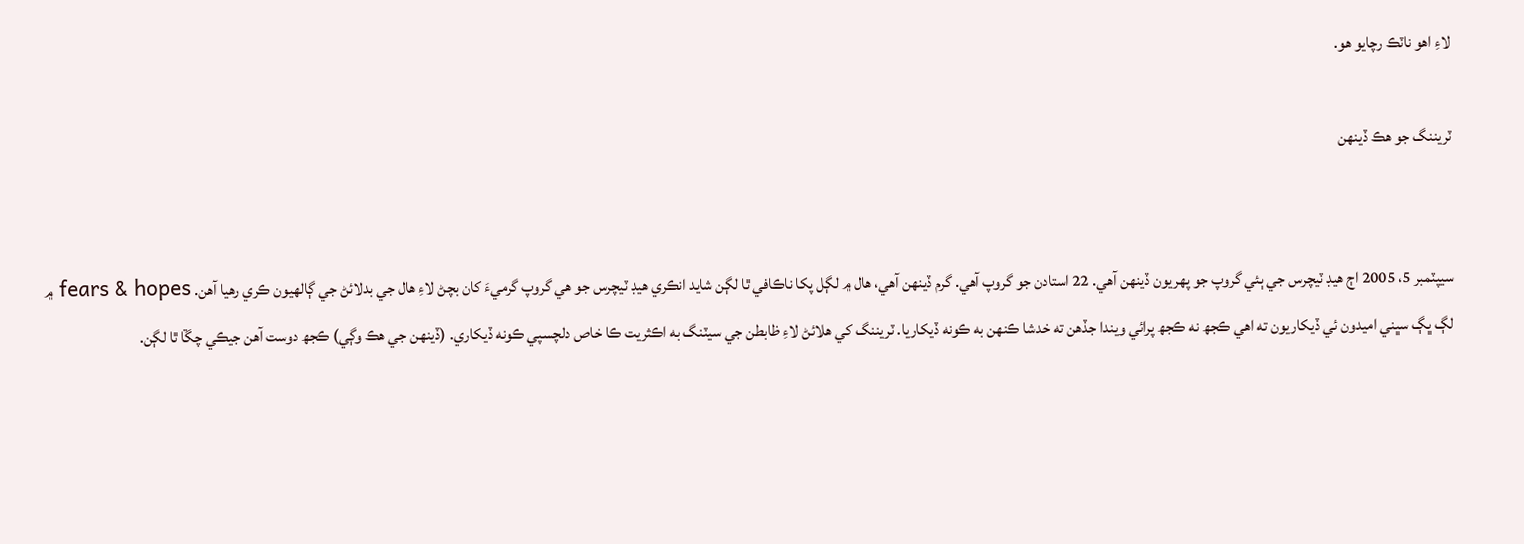لاءِ اهو ناٽڪ رچايو هو.

ٽريننگ جو هڪ ڏينهن


سيپٽمبر 5، 2005 اڄ هيڊ ٽيچرس جي ٻئي گروپ جو پهريون ڏينهن آهي. 22 استادن جو گروپ آهي. گرم ڏينهن آهي، هال ۾ لڳل پکا ناڪافي ٿا لڳن شايد انڪري هيڊ ٽيچرس جو هي گروپ گرميءَ کان بچڻ لاءِ هال جي بدلائڻ جي ڳالهيون ڪري رهيا آهن. fears & hopes ۾ لڳ ڀڳ سڀني اميدون ئي ڏيکاريون ته اهي ڪجھ نه ڪجھ پرائي ويندا جڏهن ته خدشا ڪنهن به ڪونه ڏيکاريا. ٽريننگ کي هلائڻ لاءِ ظابطن جي سيٽنگ به اڪثريت ڪا خاص دلچسپي ڪونه ڏيکاري. (ڏينهن جي هڪ وڳي) ڪجھ دوست آهن جيڪي چڱا ٿا لڳن.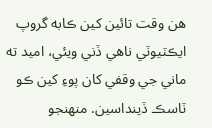هن وقت تائين کين ڪابه گروپ ايڪٽيوٽي ناهي ڏني ويئي، اميد ته ماني جي وقفي کان پوءِ کين ڪو ٽاسڪ ڏينداسين. منهنجو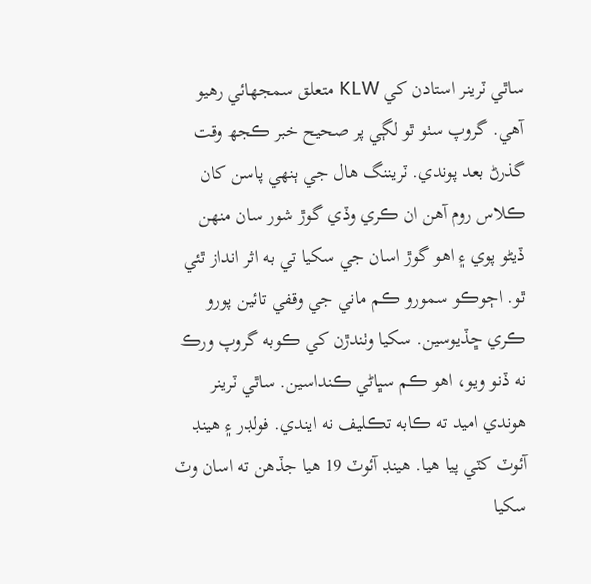ساٿي ٽرينر استادن کي KLW متعلق سمجهائي رهيو آهي. گروپ سٺو ٿو لڳي پر صحيح خبر ڪجھ وقت گذرڻ بعد پوندي. ٽريننگ هال جي ٻنهي پاسن کان ڪلاس روم آهن ان ڪري وڏي گوڙ شور سان منهن ڏيڻو پوي ۽ اهو گوڙ اسان جي سکيا تي به اثر انداز ٿئي ٿو. اڄوڪو سمورو ڪم ماني جي وقفي تائين پورو ڪري ڇڏيوسين. سکيا وٺندڙن کي ڪوبه گروپ ورڪ نه ڏنو ويو، اهو ڪم سڀاڻي ڪنداسين. ساٿي ٽرينر هوندي اميد ته ڪابه تڪليف نه ايندي. فولڊر ۽ هينڊ آئوٽ کٽي پيا هيا. هينڊ آئوٽ 19 هيا جڏهن ته اسان وٽ سکيا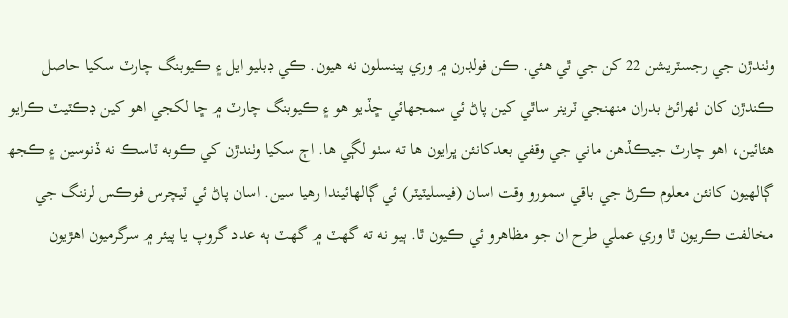وٺندڙن جي رجسٽريشن 22 کن جي ٿي هئي. ڪن فولڊرن ۾ وري پينسلون نه هيون. ڪي ڊبليو ايل ۽ ڪيوبنگ چارٽ سکيا حاصل ڪندڙن کان ٺهرائڻ بدران منهنجي ٽرينر ساٿي کين پاڻ ئي سمجھائي ڇڏيو هو ۽ ڪيوبنگ چارٽ ۾ ڇا لکجي اهو کين ڊڪٽيٽ ڪرايو هئائين، اهو چارٽ جيڪڏهن ماني جي وقفي بعدکانئن ڀرايون ها ته سٺو لڳي ها. اڄ سکيا وٺندڙن کي ڪوبه ٽاسڪ نه ڏنوسين ۽ ڪجھ ڳالهيون کانئن معلوم ڪرڻ جي باقي سمورو وقت اسان (فيسليٽيٽر) ئي ڳالهائيندا رهيا سين. اسان پاڻ ئي ٽيچرس فوڪس لرننگ جي مخالفت ڪريون ٿا وري عملي طرح ان جو مظاهرو ئي ڪيون ٿا. ٻيو نه ته گھٽ ۾ گھٽ ٻه عدد گروپ يا پيئر ۾ سرگرميون اهڙيون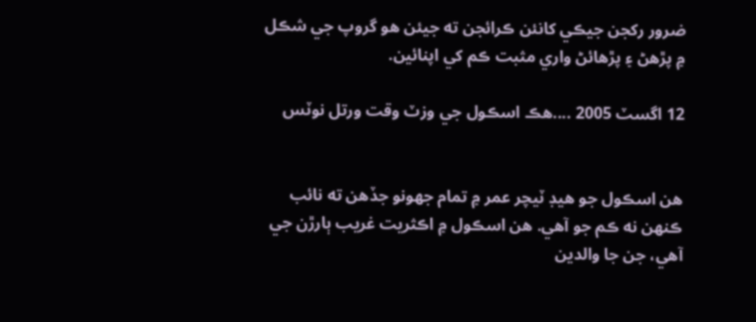ضرور رکجن جيڪي کانئن ڪرائجن ته جيئن هو گروپ جي شڪل ۾ پڙهڻ ۽ پڙهائڻ واري مثبت ڪم کي اپنائين.

12 اگسٽ 2005 ....هڪ اسڪول جي وزٽ وقت ورتل نوٽس


هن اسڪول جو هيڊ ٽيچر عمر ۾ تمام جھونو جڏهن ته نائب ڪنهن نه ڪم جو آهي. هن اسڪول ۾ اڪثريت غريب ٻارڙن جي آهي، جن جا والدين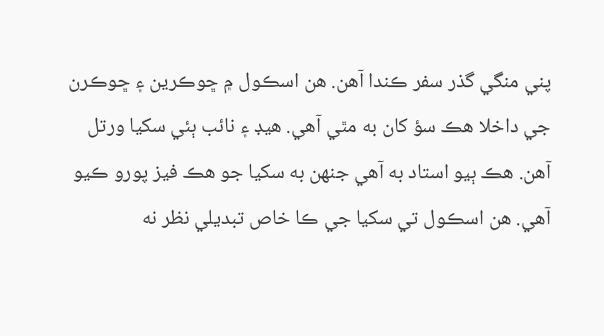پني منگي گذر سفر ڪندا آهن. هن اسڪول ۾ ڇوڪرين ۽ ڇوڪرن جي داخلا هڪ سؤ کان به مٿي آهي. هيڊ ۽ نائب ٻئي سکيا ورتل آهن. هڪ ٻيو استاد به آهي جنهن به سکيا جو هڪ فيز پورو ڪيو آهي. هن اسڪول تي سکيا جي ڪا خاص تبديلي نظر نه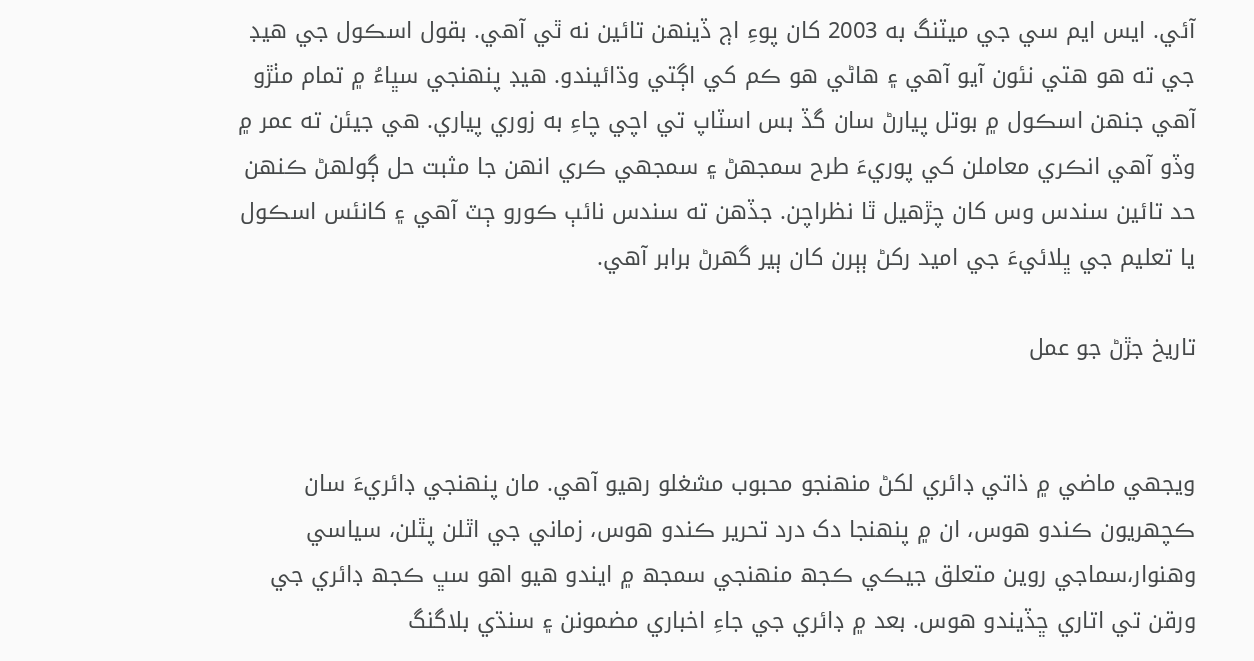آئي. ايس ايم سي جي ميٽنگ به 2003 کان پوءِ اڄ ڏينهن تائين نه ٿي آهي. بقول اسڪول جي هيڊ جي ته هو هتي نئون آيو آهي ۽ هاڻي هو ڪم کي اڳتي وڌائيندو. هيڊ پنهنجي سڀاءُ ۾ تمام مٺڙو آهي جنهن اسڪول ۾ بوتل پيارڻ سان گڏ بس اسٽاپ تي اچي چاءِ به زوري پياري. هي جيئن ته عمر ۾ وڏو آهي انڪري معاملن کي پوريءَ طرح سمجھڻ ۽ سمجھي ڪري انهن جا مثبت حل ڳولهڻ ڪنهن حد تائين سندس وس کان چڙهيل ٿا نظراچن. جڏهن ته سندس نائٻ ڪورو ڄٽ آهي ۽ کانئس اسڪول يا تعليم جي ڀلائيءَ جي اميد رکڻ ٻٻرن کان ٻير گھرڻ برابر آهي.

تاريخ جڙڻ جو عمل


ويجھي ماضي ۾ ذاتي ڊائري لکڻ منهنجو محبوب مشغلو رهيو آهي. مان پنهنجي ڊائريءَ سان ڪچهريون ڪندو هوس، ان ۾ پنهنجا دک درد تحرير ڪندو هوس، زماني جي اٿلن پٿلن، سياسي وهنوار،سماجي روين متعلق جيڪي ڪجھ منهنجي سمجھ ۾ ايندو هيو اهو سڀ ڪجھ ڊائري جي ورقن تي اتاري ڇڏيندو هوس. بعد ۾ ڊائري جي جاءِ اخباري مضمونن ۽ سنڌي بلاگنگ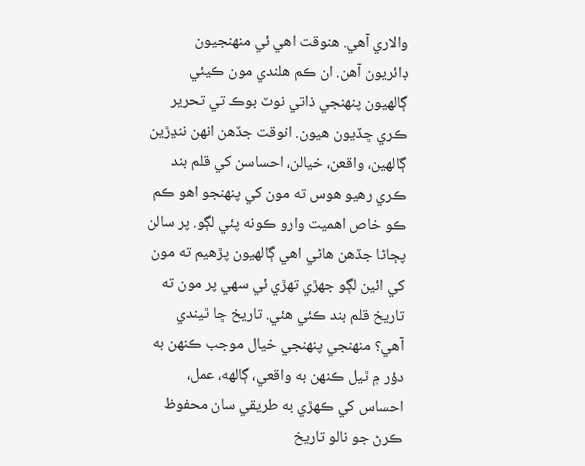والاري آهي. هنوقت اهي ئي منهنجيون ڊائريون آهن. ان ڪم هلندي مون ڪيئي ڳالهيون پنهنجي ذاتي نوٽ بوڪ تي تحرير ڪري ڇڏيون هيون. انوقت جڏهن انهن ننڍڙين ڳالهين، واقعن، خيالن، احساسن کي قلم بند ڪري رهيو هوس ته مون کي پنهنجو اهو ڪم ڪو خاص اهميت وارو ڪونه پئي لڳو. پر سالن پڄاڻا جڏهن هاڻي اهي ڳالهيون پڙهيم ته مون کي ائين لڳو جهڙي تهڙي ئي سهي پر مون ته تاريخ قلم بند ڪئي هئي. تاريخ ڇا ٿيندي آهي؟ منهنجي پنهنجي خيال موجب ڪنهن به دؤر ۾ ٿيل ڪنهن به واقعي، ڳالهه، عمل، احساس کي ڪهڙي به طريقي سان محفوظ ڪرڻ جو نالو تاريخ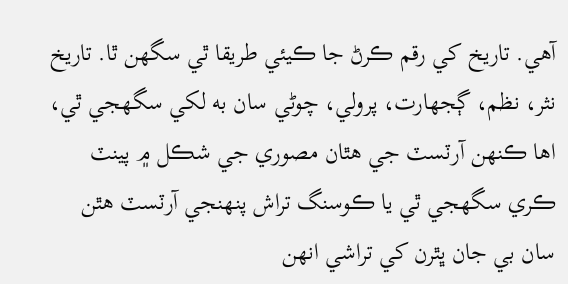آهي. تاريخ کي رقم ڪرڻ جا ڪيئي طريقا ٿي سگھن ٿا. تاريخ نثر، نظم، ڳجھارت، پرولي، چوڻي سان به لکي سگھجي ٿي، اها ڪنهن آرٽسٽ جي هٿان مصوري جي شڪل ۾ پينٽ ڪري سگھجي ٿي يا ڪوسنگ تراش پنهنجي آرٽسٽ هٿن سان بي جان ڀٿرن کي تراشي انهن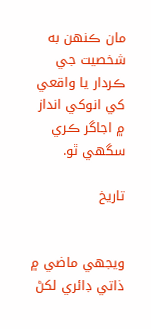مان ڪنهن به شخصيت جي ڪردار يا واقعي کي انوکي انداز ۾ اجاگر ڪري سگھي ٿو.

تاريخ


ويجھي ماضي ۾ ذاتي ڊائري لکڻ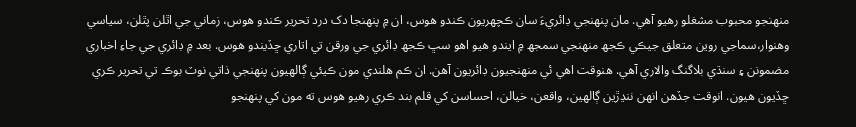منهنجو محبوب مشغلو رهيو آهي. مان پنهنجي ڊائريءَ سان ڪچهريون ڪندو هوس، ان ۾ پنهنجا دک درد تحرير ڪندو هوس، زماني جي اٿلن پٿلن، سياسي وهنوار،سماجي روين متعلق جيڪي ڪجھ منهنجي سمجھ ۾ ايندو هيو اهو سڀ ڪجھ ڊائري جي ورقن تي اتاري ڇڏيندو هوس. بعد ۾ ڊائري جي جاءِ اخباري مضمونن ۽ سنڌي بلاگنگ والاري آهي. هنوقت اهي ئي منهنجيون ڊائريون آهن. ان ڪم هلندي مون ڪيئي ڳالهيون پنهنجي ذاتي نوٽ بوڪ تي تحرير ڪري ڇڏيون هيون. انوقت جڏهن انهن ننڍڙين ڳالهين، واقعن، خيالن، احساسن کي قلم بند ڪري رهيو هوس ته مون کي پنهنجو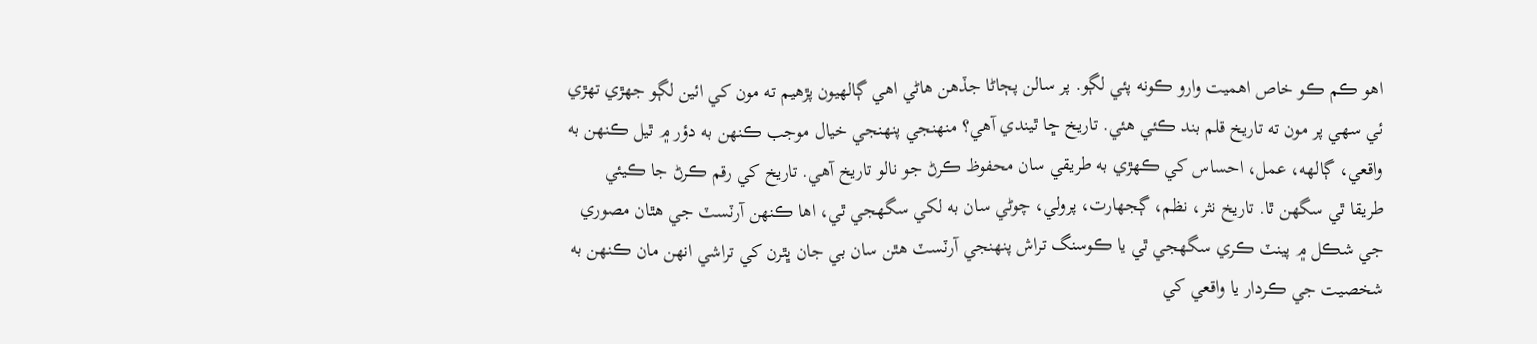اهو ڪم ڪو خاص اهميت وارو ڪونه پئي لڳو. پر سالن پڄاڻا جڏهن هاڻي اهي ڳالهيون پڙهيم ته مون کي ائين لڳو جهڙي تهڙي ئي سهي پر مون ته تاريخ قلم بند ڪئي هئي. تاريخ ڇا ٿيندي آهي؟ منهنجي پنهنجي خيال موجب ڪنهن به دؤر ۾ ٿيل ڪنهن به واقعي، ڳالهه، عمل، احساس کي ڪهڙي به طريقي سان محفوظ ڪرڻ جو نالو تاريخ آهي. تاريخ کي رقم ڪرڻ جا ڪيئي طريقا ٿي سگھن ٿا. تاريخ نثر، نظم، ڳجھارت، پرولي، چوڻي سان به لکي سگھجي ٿي، اها ڪنهن آرٽسٽ جي هٿان مصوري جي شڪل ۾ پينٽ ڪري سگھجي ٿي يا ڪوسنگ تراش پنهنجي آرٽسٽ هٿن سان بي جان ڀٿرن کي تراشي انهن مان ڪنهن به شخصيت جي ڪردار يا واقعي کي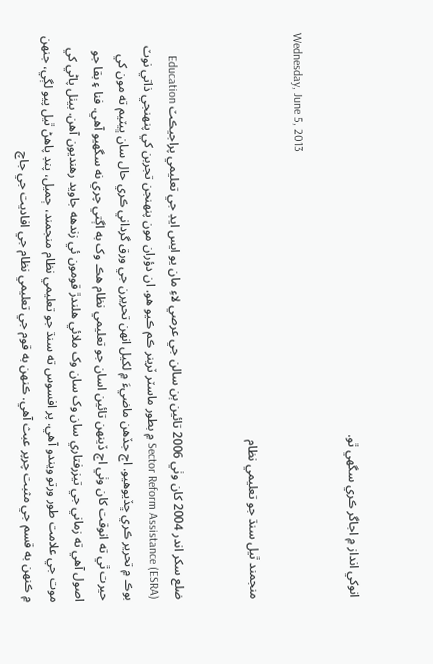انوکي انداز ۾ اجاگر ڪري سگھي ٿو.

Wednesday, June 5, 2013

منجمند ٿيل سنڌ جو تعليمي نظام


ضلع سکر اندر 2004 کان وٺي 2006 تائين ٻن سالن جي عرصي لاءِ مان يو ايس ايڊ جي تعليمي پراجيڪٽ Education Sector Reform Assistance (ESRA) ۾ بطور ماسٽر ٽرينر ڪم ڪيو هو. ان دؤران مون پنهنجن تجربن کي پنهنجي ذاتي نوٽ بوڪ ۾ تحرير ڪري ڇڏيوهيو. اڄ جڏهن ماضيءَ ۾ لکيل انهن تحريرن جي ورق گرداني ڪري حال سان ڀيٽيم ته مون کي حيرت ٿي ته انوقت کان وٺي اڄ ڏينهن تائين اسان جو تعليمي نظام هڪ وک به اڳتي چري نه سگھيو آهي. فنا ۽ بقا جو اصول آهي ته زماني جي تيزرفتاري سان وک سان وک ملائي هلندڙ قومون ئي زندهه جاويد رهنديون آهن. بيٺل پاڻي کي موت جي علامت طور ورتو ويندو آهي. پر افسوس ته سنڌ جو تعليمي نظام منجمند، ڄميل، پنڊ پاهڻ ٿيل پيو لڳي، جنهن ۾ ڪنهن به قسم جي مثبت چرپر عبث آهي. ڪنهن به قوم جي تعليمي نظام جي افاديت جي جاچ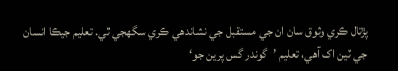پڙتال ڪري وثوق سان ان جي مستقبل جي نشاندهي ڪري سگھجي ٿي. تعليم جيڪا انسان جي ٽين اک آهي، تعليم ’گوندر گس پرين جو‘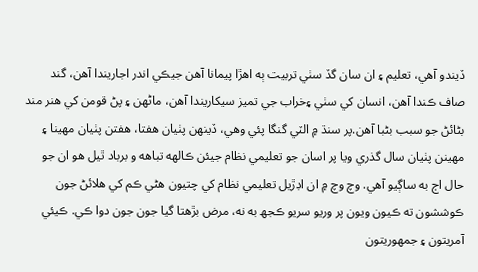ڏيندو آهي، تعليم ۽ ان سان گڏ سٺي تربيت ٻه اهڙا پيمانا آهن جيڪي اندر اجاريندا آهن، گند صاف ڪندا آهن، انسان کي سٺي ۽خراب جي تميز سيکاريندا آهن، ماڻهن ۽ پڻ قومن کي هنر مند بڻائڻ جو سبب بڻبا آهن.پر سنڌ ۾ الٽي گنگا پئي وهي، ڏينهن پٺيان هفتا، هفتن پٺيان مهينا ۽ مهينن پٺيان سال گذري ويا پر اسان جو تعليمي نظام جيئن ڪالهه تباهه و برباد ٿيل هو ان جو حال اڄ به ساڳيو آهي. وچ وچ ۾ ان اڊڙيل تعليمي نظام کي چتيون هڻي ڪم کي هلائڻ جون ڪوششون ته ڪيون ويون پر وريو سريو ڪجھ به نه، مرض بڙهتا گيا جون جون دوا ڪي. ڪيئي آمريتون ۽ جمهوريتون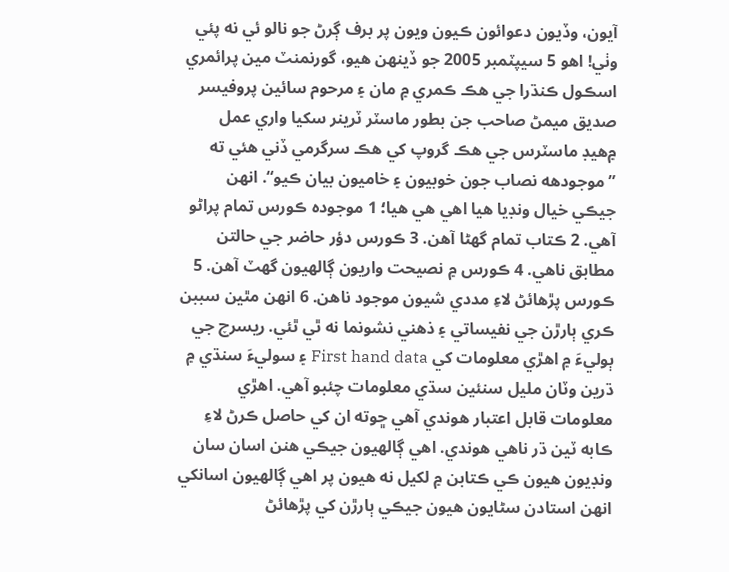آيون، وڏيون دعوائون ڪيون ويون پر برف ڳرڻ جو نالو ئي نه پئي وٺي! اهو 5 سيپٽمبر 2005 جو ڏينهن هيو، گورنمنٽ مين پرائمري اسڪول ڪنڌرا جي هڪ ڪمري ۾ مان ۽ مرحوم سائين پروفيسر صديق ميمڻ صاحب جن بطور ماسٽر ٽرينر سکيا واري عمل ۾هيڊ ماسٽرس جي هڪ گروپ کي هڪ سرگرمي ڏني هئي ته ”موجودهه نصاب جون خوبيون ۽ خاميون بيان ڪيو“. انهن جيڪي خيال ونڊيا هيا اهي هي هيا؛ 1 موجوده ڪورس تمام پراڻو آهي. 2 ڪتاب تمام گھڻا آهن. 3 ڪورس دؤر حاضر جي حالتن مطابق ناهي. 4 ڪورس ۾ نصيحت واريون ڳالهيون گھٽ آهن. 5 ڪورس پڙهائڻ لاءِ مددي شيون موجود ناهن. 6 انهن مٿين سببن ڪري ٻارڙن جي نفيساتي ۽ ذهني نشونما نه ٿي ٿئي. ريسرچ جي ٻوليءَ ۾ اهڙي معلومات کي First hand data ۽ سوليءَ سنڌي ۾ ڌرين وٽان مليل سنئين سڌي معلومات چئبو آهي. اهڙي معلومات قابل اعتبار هوندي آهي ڇوته ان کي حاصل ڪرڻ لاءِ ڪابه ٽين ڌر ناهي هوندي. اهي ڳالهيون جيڪي هنن اسان سان ونڊيون هيون ڪي ڪتابن ۾ لکيل نه هيون پر اهي ڳالهيون اسانکي انهن استادن سڻايون هيون جيڪي ٻارڙن کي پڙهائڻ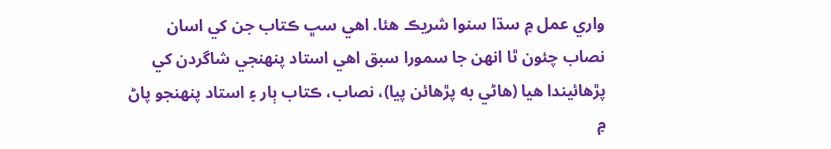واري عمل ۾ سڌا سنوا شريڪ هئا. اهي سڀ ڪتاب جن کي اسان نصاب چئون ٿا انهن جا سمورا سبق اهي استاد پنهنجي شاگردن کي پڙهائيندا هيا (هاڻي به پڙهائن پيا)، نصاب، ڪتاب ٻار ۽ استاد پنهنجو پاڻ ۾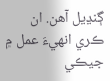ڳنڍيل آهن. ان ڪري انهيءَ عمل ۾ جيڪي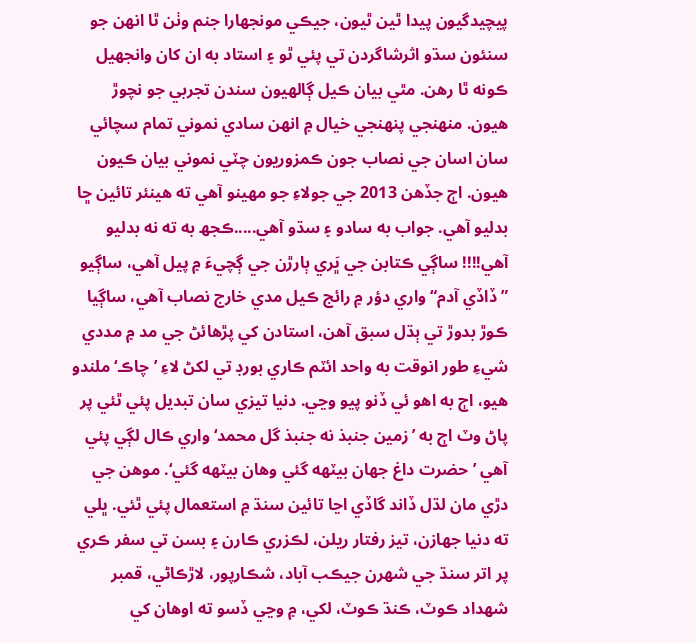پيچيدگيون پيدا ٿين ٿيون، جيڪي مونجھارا جنم وٺن ٿا انهن جو سنئون سڌو اثرشاگردن تي پئي ٿو ۽ استاد به ان کان وانجھيل ڪونه ٿا رهن. مٿي بيان ڪيل ڳالهيون سندن تجربي جو نچوڙ هيون. منهنجي پنهنجي خيال ۾ انهن سادي نموني تمام سچائي سان اسان جي نصاب جون ڪمزوريون چٽي نموني بيان ڪيون هيون. اڄ جڏهن 2013 جي جولاءِ جو مهينو آهي ته هينئر تائين ڇا بدليو آهي. جواب به سادو ۽ سڌو آهي.....ڪجھ به ته نه بدليو آهي!!!! ساڳي ڪتابن جي ڀَري ٻارڙن جي ڳچيءَ ۾ پيل آهي، ساڳيو ”ڏاڏي آدم“ واري دؤر ۾ رائج ڪيل مدي خارج نصاب آهي، ساڳيا ڪوڙ بدوڙ تي ٻڌل سبق آهن، استادن کي پڙهائڻ جي مد ۾ مددي شيءِ طور انوقت به واحد ائٽم ڪاري بورڊ تي لکڻ لاءِ ’چاڪ‘ ملندو هيو، اڄ به اهو ئي ڏنو پيو وڃي. دنيا تيزي سان تبديل پئي ٿئي پر پاڻ وٽ اڄ به ’زمين جنبذ نه جنبذ گل محمد‘ واري ڪال لڳي پئي آهي ’حضرت داغ جهان بيٽهه گئي وهان بيٽهه گئي‘. موهن جي دڙي مان لڌل ڏاند گاڏي اڃا تائين سنڌ ۾ استعمال پئي ٿئي. ڀلي ته دنيا جهازن، تيز رفتار ريلن، لڪزري ڪارن ۽ بسن تي سفر ڪري پر اتر سنڌ جي شهرن جيڪب آباد، شڪارپور، لاڙڪاڻي، قمبر شهداد ڪوٽ، ڪنڌ ڪوٽ، لکي، ۾ وڃي ڏسو ته اوهان کي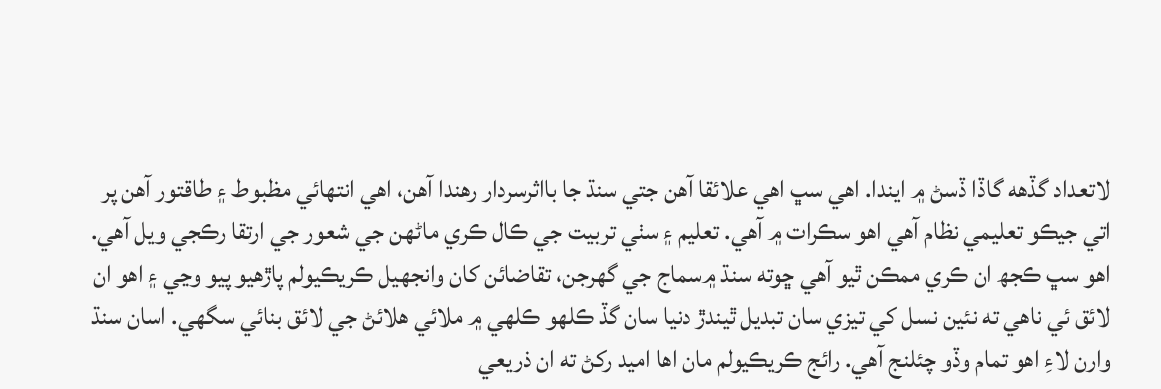لاتعداد گڏهه گاڏا ڏسڻ ۾ ايندا. اهي سڀ اهي علائقا آهن جتي سنڌ جا بااثرسردار رهندا آهن، اهي انتهائي مظبوط ۽ طاقتور آهن پر اتي جيڪو تعليمي نظام آهي اهو سڪرات ۾ آهي. تعليم ۽ سٺي تربيت جي ڪال ڪري ماڻهن جي شعور جي ارتقا رڪجي ويل آهي. اهو سڀ ڪجھ ان ڪري ممڪن ٿيو آهي ڇوته سنڌ ۾سماج جي گھرجن، تقاضائن کان وانجھيل ڪريڪيولم پاڙهيو پيو وڃي ۽ اهو ان لائق ئي ناهي ته نئين نسل کي تيزي سان تبديل ٿيندڙ دنيا سان گڏ ڪلهو ڪلهي ۾ ملائي هلائڻ جي لائق بنائي سگھي. اسان سنڌ وارن لاءِ اهو تمام وڏو چئلنج آهي. رائج ڪريڪيولم مان اها اميد رکڻ ته ان ذريعي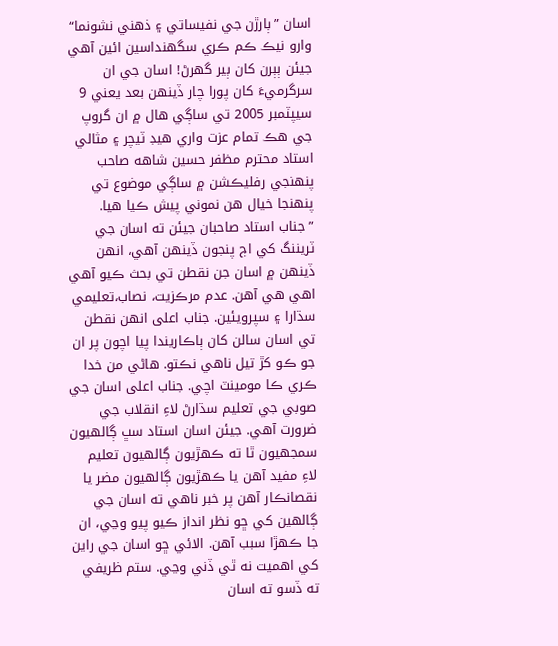اسان ”ٻارڙن جي نفيساتي ۽ ذهني نشونما“ وارو نيڪ ڪم ڪري سگھنداسين ائين آهي جيئن ٻٻرن کان ٻير گھرڻ! اسان جي ان سرگرميءَ کان پورا چار ڏينهن بعد يعني 9 سيپٽمبر 2005 تي ساڳي هال ۾ ان گروپ جي هڪ تمام عزت واري هيڊ ٽيچر ۽ مثالي استاد محترم مظفر حسين شاهه صاحب پنهنجي رفليڪشن ۾ ساڳي موضوع تي پنهنجا خيال هن نموني پيش ڪيا هيا. ”جناب استاد صاحبان جيئن ته اسان جي ٽريننگ کي اڄ پنجون ڏينهن آهي، انهن ڏينهن ۾ اسان جن نقطن تي بحث ڪيو آهي اهي هي آهن. عدم مرڪزيت، نصاب،تعليمي سڌارا ۽ سپرويئين. جناب اعلى انهن نقطن تي اسان سالن کان ٻاڪاريندا پيا اچون پر ان جو ڪو کڙ تيل ناهي نڪتو. هاڻي من خدا ڪري ڪا مومينٽ اچي. جناب اعلى اسان جي صوبي جي تعليم سڌارڻ لاءِ انقلاب جي ضرورت آهي. جيئن اسان استاد سڀ ڳالهيون سمجھيون ٿا ته ڪهڙيون ڳالهيون تعليم لاءِ مفيد آهن يا ڪهڙيون ڳالهيون مضر يا نقصانڪار آهن پر خبر ناهي ته اسان جي ڳالهين کي ڇو نظر انداز ڪيو پيو وڃي، ان جا ڪهڙا سبب آهن. الائي ڇو اسان جي راين کي اهميت نه ٿي ڏني وڃي. ستم ظريفي ته ڏسو ته اسان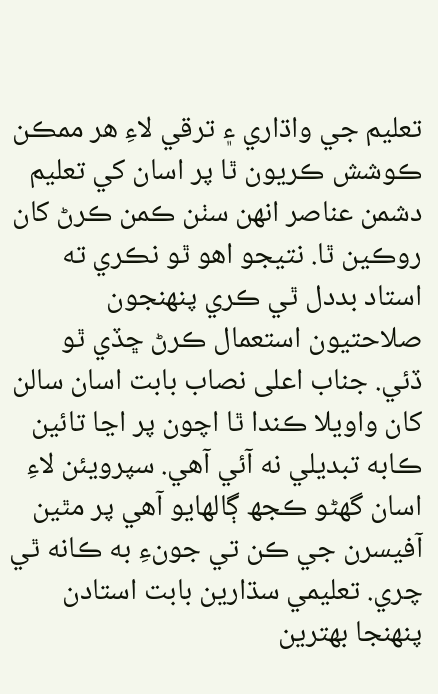تعليم جي واڌاري ۽ ترقي لاءِ هر ممڪن ڪوشش ڪريون ٿا پر اسان کي تعليم دشمن عناصر انهن سٺن ڪمن ڪرڻ کان روڪين ٿا. نتيجو اهو ٿو نڪري ته استاد بددل ٿي ڪري پنهنجون صلاحتيون استعمال ڪرڻ ڇڏي ٿو ڏئي. جناب اعلى نصاب بابت اسان سالن کان واويلا ڪندا ٿا اچون پر اڃا تائين ڪابه تبديلي نه آئي آهي. سپرويئن لاءِ اسان گھڻو ڪجھ ڳالهايو آهي پر مٿين آفيسرن جي ڪن تي جونءِ به ڪانه ٿي چري. تعليمي سڌارين بابت استادن پنهنجا بهترين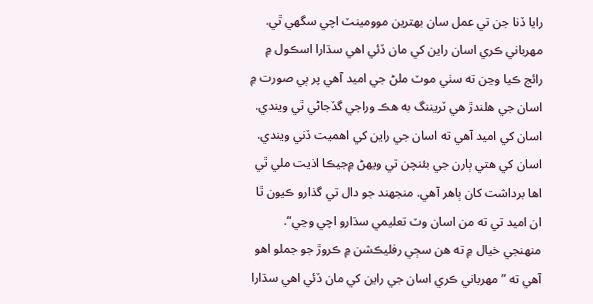رايا ڏنا جن تي عمل سان بهترين موومينٽ اچي سگھي ٿي. مهرباني ڪري اسان راين کي مان ڏئي اهي سڌارا اسڪول ۾ رائج ڪيا وڃن ته سٺي موٽ ملڻ جي اميد آهي پر ٻي صورت ۾ اسان جي هلندڙ هي ٽريننگ به هڪ وراجي گڏجاڻي ٿي ويندي. اسان کي اميد آهي ته اسان جي راين کي اهميت ڏني ويندي. اسان کي هتي ٻارن جي بئنچن تي ويهڻ ۾جيڪا اذيت ملي ٿي اها برداشت کان ٻاهر آهي. منجھند جو دال تي گذارو ڪيون ٿا ان اميد تي ته من اسان وٽ تعليمي سڌارو اچي وڃي“. منهنجي خيال ۾ ته هن سڄي رفليڪشن ۾ ڪروڙ جو جملو اهو آهي ته ”مهرباني ڪري اسان جي راين کي مان ڏئي اهي سڌارا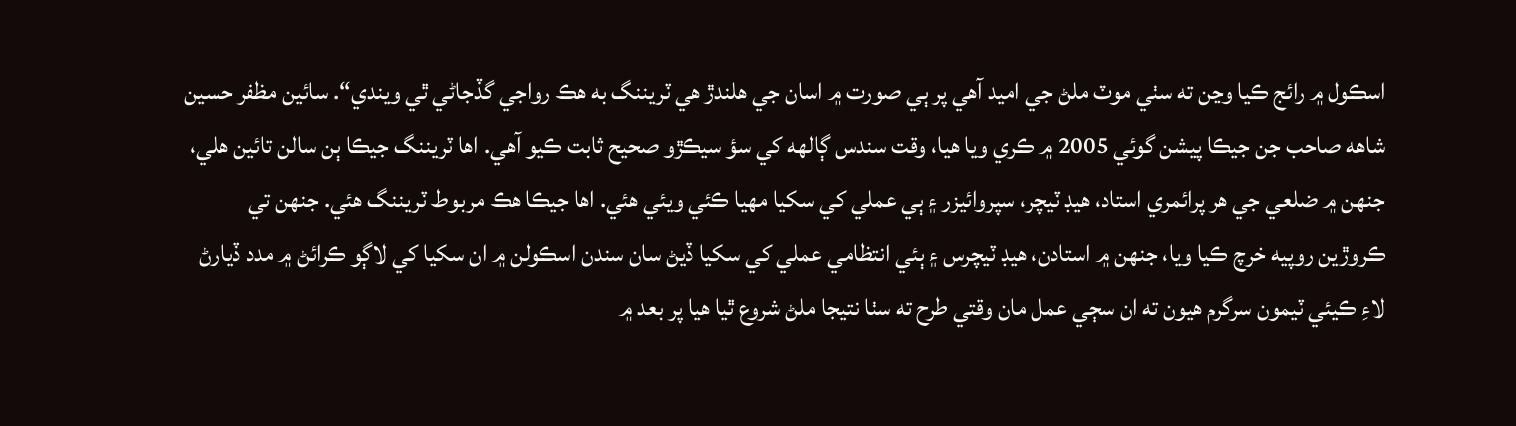اسڪول ۾ رائج ڪيا وڃن ته سٺي موٽ ملڻ جي اميد آهي پر ٻي صورت ۾ اسان جي هلندڙ هي ٽريننگ به هڪ رواجي گڏجاڻي ٿي ويندي“. سائين مظفر حسين شاهه صاحب جن جيڪا پيشن گوئي 2005 ۾ ڪري ويا هيا، وقت سندس ڳالهه کي سؤ سيڪڙو صحيح ثابت ڪيو آهي. اها ٽريننگ جيڪا ٻن سالن تائين هلي، جنهن ۾ ضلعي جي هر پرائمري استاد، هيڊ ٽيچر، سپروائيزر ۽ ٻي عملي کي سکيا مهيا ڪئي ويئي هئي. اها جيڪا هڪ مربوط ٽريننگ هئي. جنهن تي ڪروڙين روپيه خرچ ڪيا ويا، جنهن ۾ استادن، هيڊ ٽيچرس ۽ ٻئي انتظامي عملي کي سکيا ڏيڻ سان سندن اسڪولن ۾ ان سکيا کي لاڳو ڪرائڻ ۾ مدد ڏيارڻ لاءِ ڪيئي ٽيمون سرگرم هيون ته ان سڄي عمل مان وقتي طرح ته سٺا نتيجا ملڻ شروع ٿيا هيا پر بعد ۾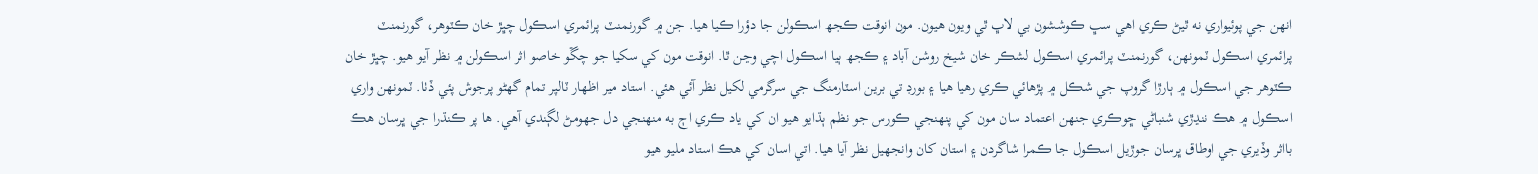انهن جي پوئيواري نه ٿيڻ ڪري اهي سڀ ڪوششون بي لاڀ ٿي ويون هيون. مون انوقت ڪجھ اسڪولن جا دؤرا ڪيا هيا. جن ۾ گورنمنٽ پرائمري اسڪول چڀڙ خان ڪٽوهر، گورنمنٽ پرائمري اسڪول ٽمونهن، گورنمنٽ پرائمري اسڪول لشڪر خان شيخ روشن آباد ۽ ڪجھ ٻيا اسڪول اچي وڃن ٿا. انوقت مون کي سکيا جو چڱو خاصو اثر اسڪولن ۾ نظر آيو هيو. چڀڙ خان ڪٽوهر جي اسڪول ۾ ٻارڙا گروپ جي شڪل ۾ پڙهائي ڪري رهيا هيا ۽ بورڊ تي برين اسٽارمنگ جي سرگرمي لکيل نظر آئي هئي. استاد مير اظهار ٽالپر تمام گھڻو پرجوش پئي ڏٺا. ٽمونهن واري اسڪول ۾ هڪ ننڍڙي شنباڻي ڇوڪري جنهن اعتماد سان مون کي پنهنجي ڪورس جو نظم ٻڌايو هيو ان کي ياد ڪري اڄ به منهنجي دل جھومڻ لڳندي آهي. ها پر ڪنڌرا جي ڀرسان هڪ بااثر وڏيري جي اوطاق ڀرسان جوڙيل اسڪول جا ڪمرا شاگردن ۽ استان کان وانجھيل نظر آيا هيا. اتي اسان کي هڪ استاد مليو هيو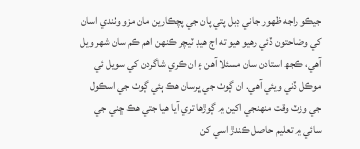جيڪو راجه ظهور جاني ڊبل پتي پان جي پچڪارين مان مزو وٺندي اسان کي وضاحتون ڏئي رهيو هيو ته اڄ هيڊ ٽيچر ڪنهن اهم ڪم سان شهر ويل آهي، ڪجھ استادن سان مسئلا آهن ۽ ان ڪري شاگردن کي سويل ئي موڪل ڏني ويئي آهي. ان ڳوٺ جي ڀرسان هڪ ٻئي ڳوٺ جي اسڪول جي وزٽ وقت منهنجي اکين ۾ ڳوڙها تري آيا هيا جتي هڪ ڇني جي سائي ۾ تعليم حاصل ڪندڙ اسي کن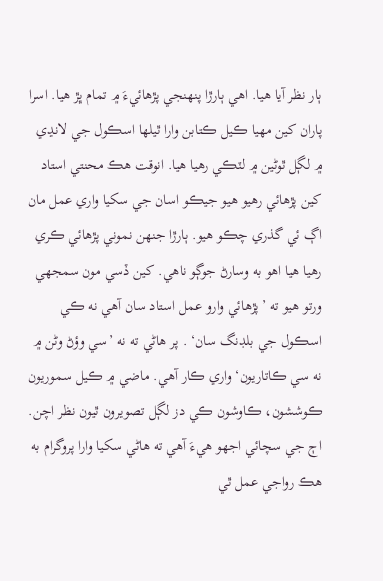ٻار نظر آيا هيا. اهي ٻارڙا پنهنجي پڙهائيءَ ۾ تمام ڀڙ هيا. اسرا پاران کين مهيا ڪيل ڪتابن وارا ٿيلها اسڪول جي لانڍي ۾ لڳل ٿوڻين ۾ لٽڪي رهيا هيا. انوقت هڪ محنتي استاد کين پڙهائي رهيو هيو جيڪو اسان جي سکيا واري عمل مان اڳ ئي گذري چڪو هيو. ٻارڙا جنهن نموني پڙهائي ڪري رهيا هيا اهو به وسارڻ جوڳو ناهي. کين ڏسي مون سمجھي ورتو هيو ته ’پڙهائي وارو عمل استاد سان آهي نه ڪي اسڪول جي بلڊنگ سان‘ . پر هاڻي ته نه ’سي وؤڻ وڻن ۾ نه سي ڪاتاريون‘ واري ڪار آهي. ماضي ۾ ڪيل سموريون ڪوششون، ڪاوشون ڪي دز لڳل تصويرون ٿيون نظر اچن. اڄ جي سچائي اجھو هيءَ آهي ته هاڻي سکيا وارا پروگرام به هڪ رواجي عمل ٿي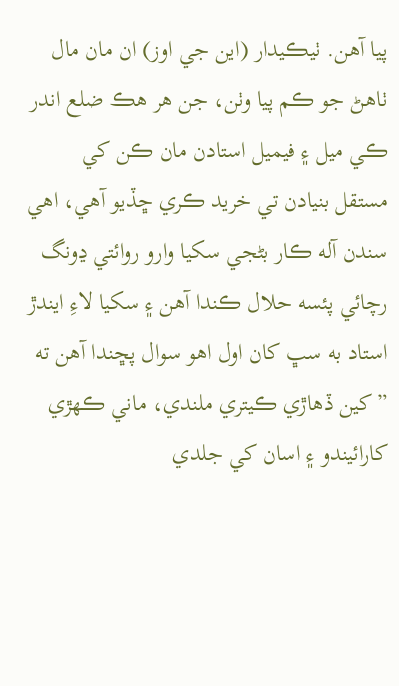پيا آهن. ٺيڪيدار (اين جي اوز) ان مان مال ٺاهڻ جو ڪم پيا وٺن، جن هر هڪ ضلع اندر ڪي ميل ۽ فيميل استادن مان ڪن کي مستقل بنيادن تي خريد ڪري ڇڏيو آهي، اهي سندن آله ڪار بڻجي سکيا وارو روائتي ڍونگ رچائي پئسه حلال ڪندا آهن ۽ سکيا لاءِ ايندڙ استاد به سڀ کان اول اهو سوال پڇندا آهن ته ”کين ڏهاڙي ڪيتري ملندي، ماني ڪهڙي کارائيندو ۽ اسان کي جلدي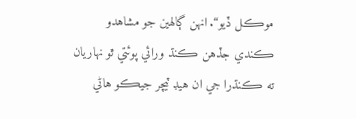موڪل ڏيو“. انهن ڳالهين جو مشاهدو ڪندي جڏهن ڪنڌ ورائي پوئتي ٿو نهاريان ته ڪنڌرا جي ان هيڊ ٽيچر جيڪو هاڻي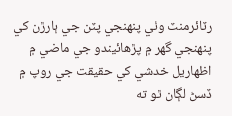رٽائرمنٽ وٺي پنهنجي پٽن جي ٻارڙن کي پنهنجي گھر ۾ پڙهائيندو جي ماضي ۾ اظهاريل خدشي کي حقيقت جي روپ ۾ ڏسڻ لڳان ٿو ته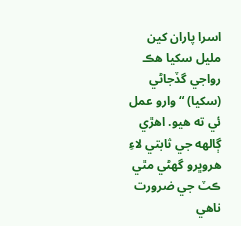اسرا پاران کين مليل سکيا هڪ رواجي گڏجاڻي (سکيا) “ وارو عمل ئي ته هيو. اهڙي ڳالهه جي ثابتي لاءِ هروڀرو گھڻي مٿي ڪٽ جي ضرورت ناهي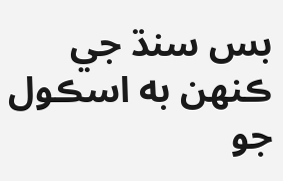بس سنڌ جي ڪنهن به اسڪول جو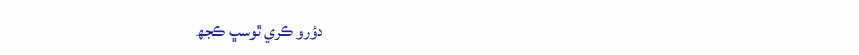دؤرو ڪري ٿوسڀ ڪجھ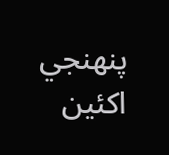پنهنجي اکئين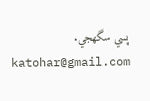پسي سگھجي. katohar@gmail.com